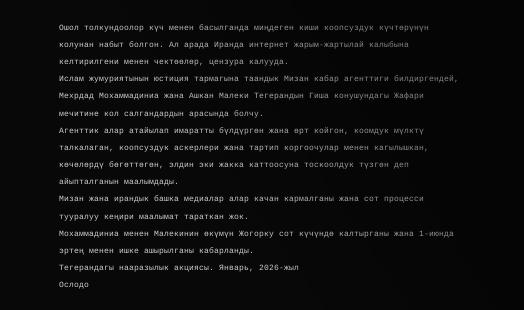Ошол толкундоолор күч менен басылганда миңдеген киши коопсуздук күчтөрүнүн колунан набыт болгон. Ал арада Иранда интернет жарым-жартылай калыбына келтирилгени менен чектөөлөр, цензура калууда.
Ислам жумуриятынын юстиция тармагына таандык Мизан кабар агенттиги билдиргендей, Мехрдад Мохаммадиниа жана Ашкан Малеки Тегерандын Гиша конушундагы Жафари мечитине кол салгандардын арасында болчу.
Агенттик алар атайылап имаратты бүлдүргөн жана өрт койгон, коомдук мүлктү талкалаган, коопсуздук аскерлери жана тартип коргоочулар менен кагылышкан, көчөлөрдү бөгөттөгөн, элдин эки жакка каттоосуна тоскоолдук түзгөн деп айыпталганын маалымдады.
Мизан жана ирандык башка медиалар алар качан кармалганы жана сот процесси тууралуу кеңири маалымат тараткан жок.
Мохаммадиниа менен Малекинин өкүмүн Жогорку сот күчүндө калтырганы жана 1-июнда эртең менен ишке ашырылганы кабарланды.
Тегерандагы нааразылык акциясы. Январь, 2026-жыл
Ослодо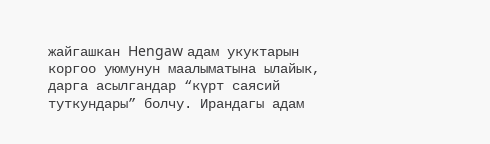жайгашкан Hengaw адам укуктарын коргоо уюмунун маалыматына ылайык, дарга асылгандар “күрт саясий туткундары” болчу. Ирандагы адам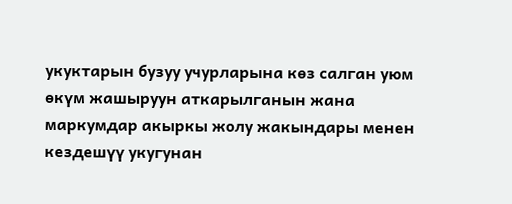укуктарын бузуу учурларына көз салган уюм өкүм жашыруун аткарылганын жана маркумдар акыркы жолу жакындары менен кездешүү укугунан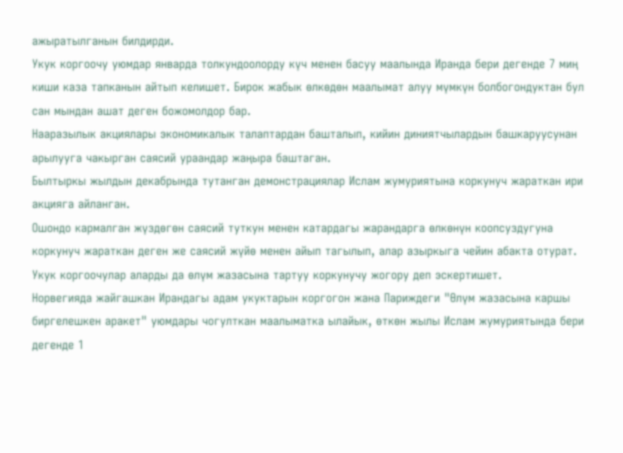ажыратылганын билдирди.
Укук коргоочу уюмдар январда толкундоолорду күч менен басуу маалында Иранда бери дегенде 7 миң киши каза тапканын айтып келишет. Бирок жабык өлкөдөн маалымат алуу мүмкүн болбогондуктан бул сан мындан ашат деген божомолдор бар.
Нааразылык акциялары экономикалык талаптардан башталып, кийин диниятчылардын башкаруусунан арылууга чакырган саясий ураандар жаңыра баштаган.
Былтыркы жылдын декабрында тутанган демонстрациялар Ислам жумуриятына коркунуч жараткан ири акцияга айланган.
Ошондо кармалган жүздөгөн саясий туткун менен катардагы жарандарга өлкөнүн коопсуздугуна коркунуч жараткан деген же саясий жүйө менен айып тагылып, алар азыркыга чейин абакта отурат. Укук коргоочулар аларды да өлүм жазасына тартуу коркунучу жогору деп эскертишет.
Норвегияда жайгашкан Ирандагы адам укуктарын коргогон жана Париждеги "Өлүм жазасына каршы биргелешкен аракет" уюмдары чогулткан маалыматка ылайык, өткөн жылы Ислам жумуриятында бери дегенде 1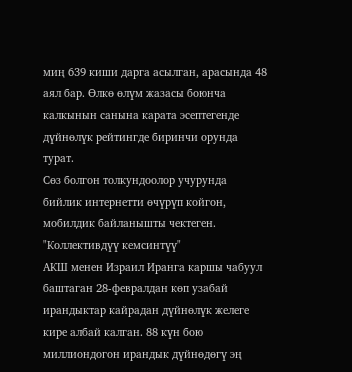миң 639 киши дарга асылган, арасында 48 аял бар. Өлкө өлүм жазасы боюнча калкынын санына карата эсептегенде дүйнөлүк рейтингде биринчи орунда турат.
Сөз болгон толкундоолор учурунда бийлик интернетти өчүрүп койгон, мобилдик байланышты чектеген.
"Коллективдүү кемсинтүү"
АКШ менен Израил Иранга каршы чабуул баштаган 28-февралдан көп узабай ирандыктар кайрадан дүйнөлүк желеге кире албай калган. 88 күн бою миллиондогон ирандык дүйнөдөгү эң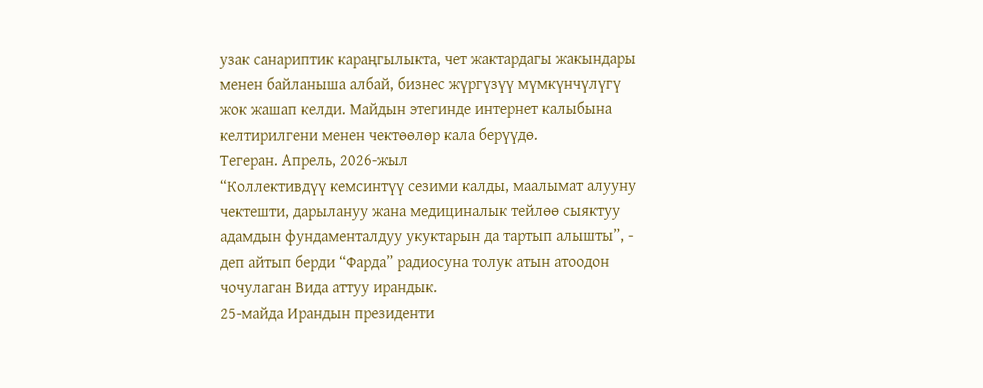узак санариптик караңгылыкта, чет жактардагы жакындары менен байланыша албай, бизнес жүргүзүү мүмкүнчүлүгү жок жашап келди. Майдын этегинде интернет калыбына келтирилгени менен чектөөлөр кала берүүдө.
Тегеран. Апрель, 2026-жыл
“Коллективдүү кемсинтүү сезими калды, маалымат алууну чектешти, дарылануу жана медициналык тейлөө сыяктуу адамдын фундаменталдуу укуктарын да тартып алышты”, - деп айтып берди “Фарда” радиосуна толук атын атоодон чочулаган Вида аттуу ирандык.
25-майда Ирандын президенти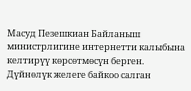Масуд Пезешкиан Байланыш министрлигине интернетти калыбына келтирүү көрсөтмөсүн берген. Дүйнөлүк желеге байкоо салган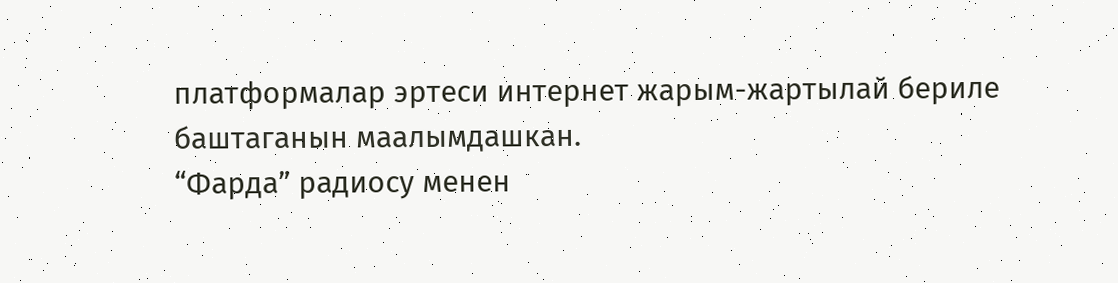платформалар эртеси интернет жарым-жартылай бериле баштаганын маалымдашкан.
“Фарда” радиосу менен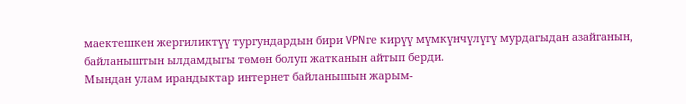маектешкен жергиликтүү тургундардын бири VPNге кирүү мүмкүнчүлүгү мурдагыдан азайганын, байланыштын ылдамдыгы төмөн болуп жатканын айтып берди.
Мындан улам ирандыктар интернет байланышын жарым-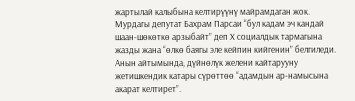жартылай калыбына келтирүүнү майрамдаган жок.
Мурдагы депутат Бахрам Парсаи “бул кадам эч кандай шаан-шөкөткө арзыбайт” деп Х социалдык тармагына жазды жана “өлкө баягы эле кейпин кийгенин” белгиледи.
Анын айтымында, дүйнөлүк желени кайтарууну жетишкендик катары сүрөттөө “адамдын ар-намысына акарат келтирет”.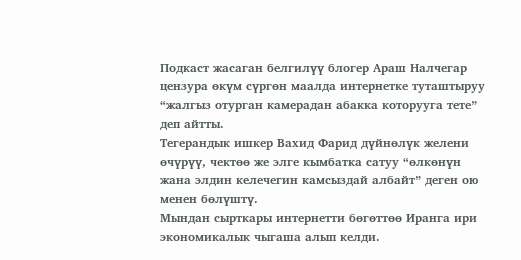Подкаст жасаган белгилүү блогер Араш Налчегар цензура өкүм сүргөн маалда интернетке туташтыруу “жалгыз отурган камерадан абакка которууга тете” деп айтты.
Тегерандык ишкер Вахид Фарид дүйнөлүк желени өчүрүү, чектөө же элге кымбатка сатуу “өлкөнүн жана элдин келечегин камсыздай албайт” деген ою менен бөлүштү.
Мындан сырткары интернетти бөгөттөө Иранга ири экономикалык чыгаша алып келди.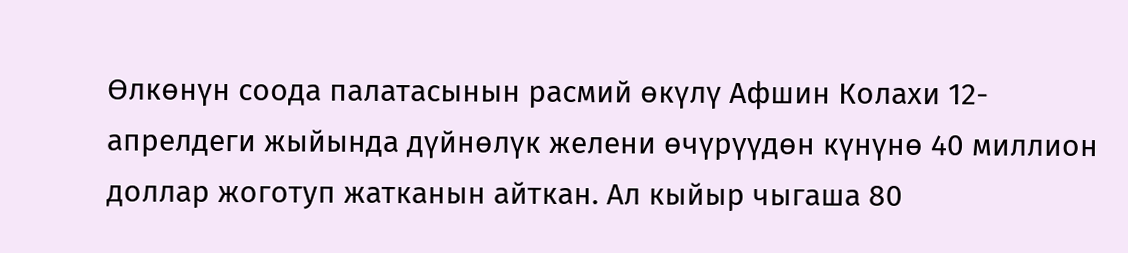Өлкөнүн соода палатасынын расмий өкүлү Афшин Колахи 12-апрелдеги жыйында дүйнөлүк желени өчүрүүдөн күнүнө 40 миллион доллар жоготуп жатканын айткан. Ал кыйыр чыгаша 80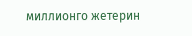миллионго жетерин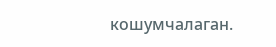кошумчалаган.